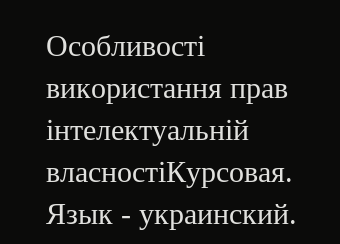Особливості використання прав інтелектуальній власностіКурсовая. Язык - украинский.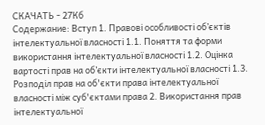СКАЧАТЬ - 27Кб
Содержание: Вступ 1. Правові особливості об’єктів інтелектуальної власності 1.1. Поняття та форми використання інтелектуальної власності 1.2. Оцінка вартості прав на об’єкти інтелектуальної власності 1.3. Розподіл прав на об'єкти права інтелектуальної власності між суб'єктами права 2. Використання прав інтелектуальної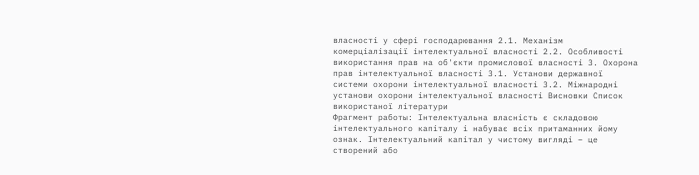власності у сфері господарювання 2.1. Механізм комерціалізації інтелектуальної власності 2.2. Особливості використання прав на об'єкти промислової власності 3. Охорона прав інтелектуальної власності 3.1. Установи державної системи охорони інтелектуальної власності 3.2. Міжнародні установи охорони інтелектуальної власності Висновки Список використаної літератури
Фрагмент работы: Інтелектуальна власність є складовою інтелектуального капіталу і набуває всіх притаманних йому ознак. Інтелектуальний капітал у чистому вигляді – це створений або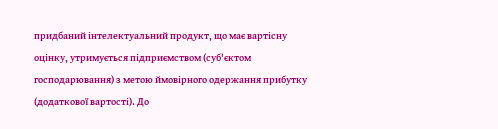придбаний інтелектуальний продукт, що має вартісну оцінку, утримується підприємством (суб'єктом господарювання) з метою ймовірного одержання прибутку (додаткової вартості). До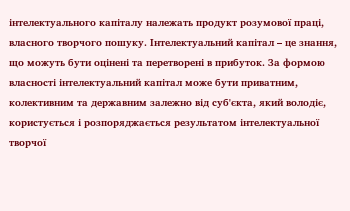інтелектуального капіталу належать продукт розумової праці, власного творчого пошуку. Інтелектуальний капітал – це знання, що можуть бути оцінені та перетворені в прибуток. За формою власності інтелектуальний капітал може бути приватним, колективним та державним залежно від суб'єкта, який володіє, користується і розпоряджається результатом інтелектуальної творчої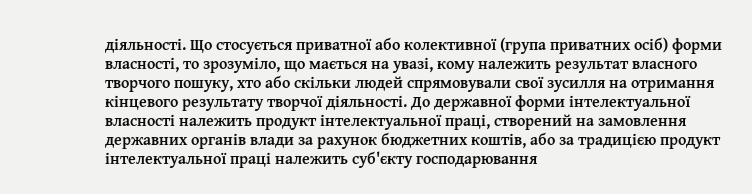діяльності. Що стосується приватної або колективної (група приватних осіб) форми власності, то зрозуміло, що мається на увазі, кому належить результат власного творчого пошуку, хто або скільки людей спрямовували свої зусилля на отримання кінцевого результату творчої діяльності. До державної форми інтелектуальної власності належить продукт інтелектуальної праці, створений на замовлення державних органів влади за рахунок бюджетних коштів, або за традицією продукт інтелектуальної праці належить суб'єкту господарювання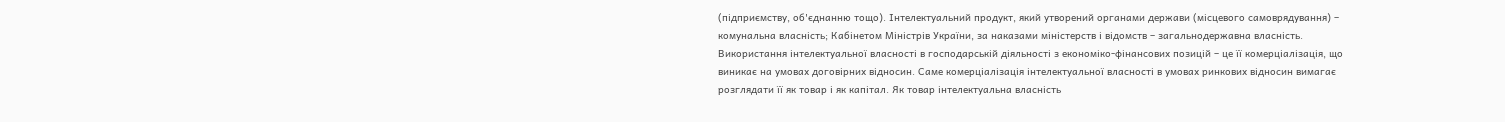(підприємству, об'єднанню тощо). Інтелектуальний продукт, який утворений органами держави (місцевого самоврядування) – комунальна власність; Кабінетом Міністрів України, за наказами міністерств і відомств – загальнодержавна власність. Використання інтелектуальної власності в господарській діяльності з економіко-фінансових позицій – це її комерціалізація, що виникає на умовах договірних відносин. Саме комерціалізація інтелектуальної власності в умовах ринкових відносин вимагає розглядати її як товар і як капітал. Як товар інтелектуальна власність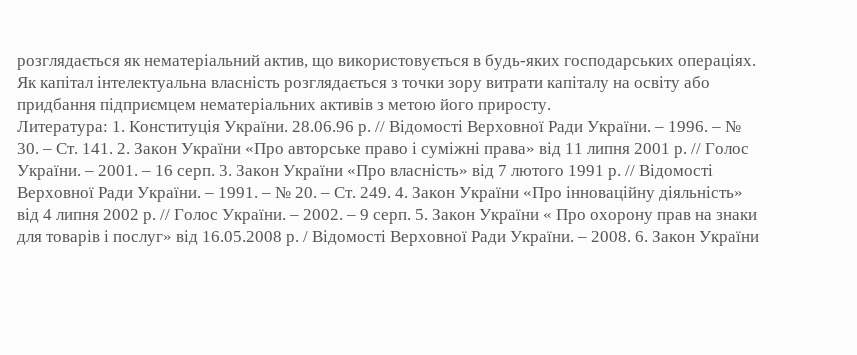розглядається як нематеріальний актив, що використовується в будь-яких господарських операціях. Як капітал інтелектуальна власність розглядається з точки зору витрати капіталу на освіту або придбання підприємцем нематеріальних активів з метою його приросту.
Литература: 1. Конституція України. 28.06.96 р. // Відомості Верховної Ради України. – 1996. – № 30. – Ст. 141. 2. Закон України «Про авторське право і суміжні права» від 11 липня 2001 р. // Голос України. – 2001. – 16 серп. 3. Закон України «Про власність» від 7 лютого 1991 р. // Відомості Верховної Ради України. – 1991. – № 20. – Ст. 249. 4. Закон України «Про інноваційну діяльність» від 4 липня 2002 р. // Голос України. – 2002. – 9 серп. 5. Закон України « Про охорону прав на знаки для товарів і послуг» від 16.05.2008 р. / Відомості Верховної Ради України. – 2008. 6. Закон України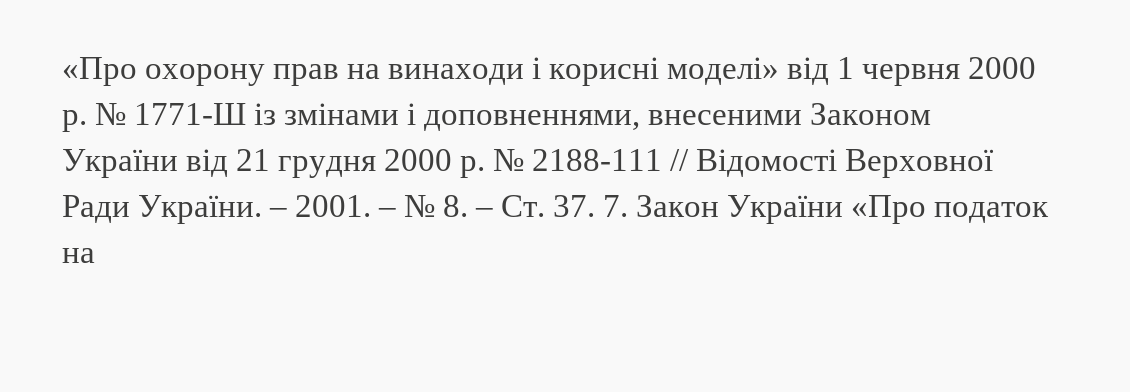«Про охорону прав на винаходи і корисні моделі» від 1 червня 2000 р. № 1771-Ш із змінами і доповненнями, внесеними Законом України від 21 грудня 2000 р. № 2188-111 // Відомості Верховної Ради України. – 2001. – № 8. – Ст. 37. 7. Закон України «Про податок на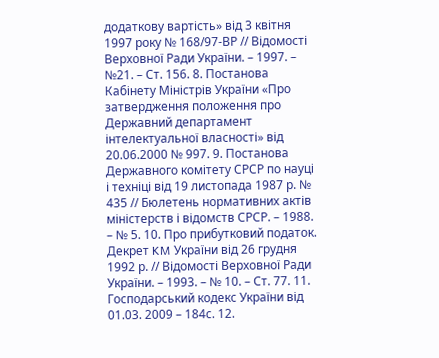додаткову вартість» від 3 квітня 1997 року № 168/97-ВР // Відомості Верховної Ради України. – 1997. – №21. – Ст. 156. 8. Постанова Кабінету Міністрів України «Про затвердження положення про Державний департамент інтелектуальної власності» від 20.06.2000 № 997. 9. Постанова Державного комітету СРСР по науці і техніці від 19 листопада 1987 р. № 435 // Бюлетень нормативних актів міністерств і відомств СРСР. – 1988. – № 5. 10. Про прибутковий податок. Декрет KM України від 26 грудня 1992 р. // Відомості Верховної Ради України. – 1993. – № 10. – Ст. 77. 11. Господарський кодекс України від 01.03. 2009 – 184с. 12.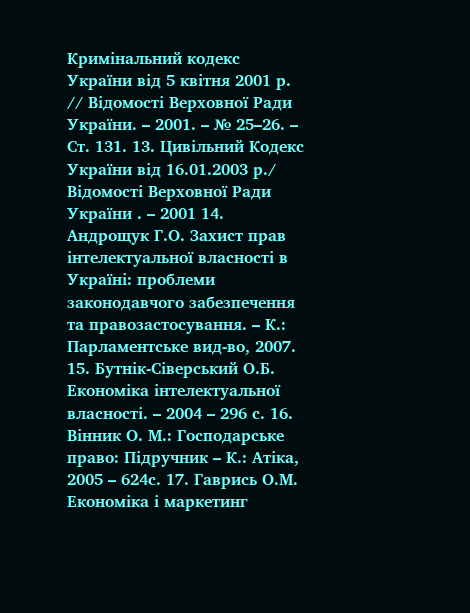Кримінальний кодекс України від 5 квітня 2001 р. // Відомості Верховної Ради України. – 2001. – № 25–26. – Ст. 131. 13. Цивільний Кодекс України від 16.01.2003 р./ Відомості Верховної Ради України . – 2001 14. Андрощук Г.О. Захист прав інтелектуальної власності в Україні: проблеми законодавчого забезпечення та правозастосування. – К.: Парламентське вид-во, 2007. 15. Бутнік-Сіверський О.Б. Економіка інтелектуальної власності. – 2004 – 296 с. 16. Вінник О. М.: Господарське право: Підручник – К.: Атіка, 2005 – 624с. 17. Гаврись О.М. Економіка і маркетинг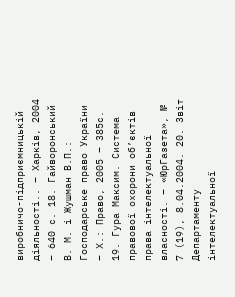виробничо-підприємницькій діяльності.. – Харків, 2004 – 640 с. 18. Гайворонський В. М. і Жушман В.П.: Господарське право України – Х.: Право, 2005 – 385с. 19. Гура Максим. Система правової охорони об’єктів права інтелектуальної власності. – «ЮрГазета», № 7 (19), 8.04.2004. 20. Звіт Департаменту інтелектуальної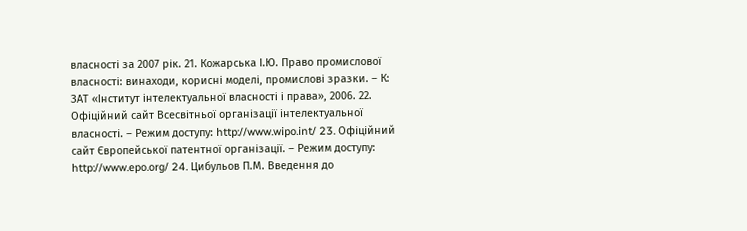власності за 2007 рік. 21. Кожарська І.Ю. Право промислової власності: винаходи, корисні моделі, промислові зразки. – К: ЗАТ «Інститут інтелектуальної власності і права», 2006. 22. Офіційний сайт Всесвітньої організації інтелектуальної власності. – Режим доступу: http://www.wipo.int/ 23. Офіційний сайт Європейської патентної організації. – Режим доступу: http://www.epo.org/ 24. Цибульов П.М. Введення до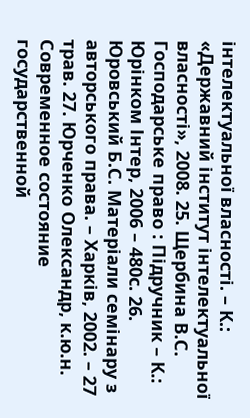інтелектуальної власності. – К.: «Державний інститут інтелектуальної власності», 2008. 25. Щербина В.С. Господарське право : Підручник – К.: Юрінком Інтер, 2006 – 480с. 26. Юровський Б.С. Матеріали семінару з авторського права. – Харків, 2002. – 27 трав. 27. Юрченко Олександр, к.ю.н. Современное состояние государственной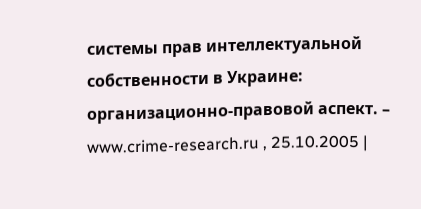системы прав интеллектуальной собственности в Украине: организационно-правовой аспект. – www.crime-research.ru , 25.10.2005 |